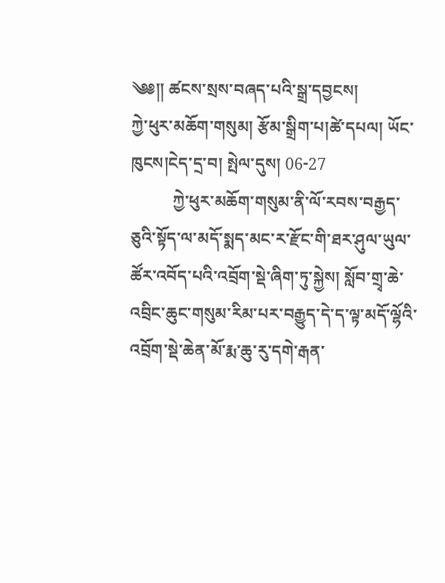༄༅།། ཚངས་སྲས་བཞད་པའི་སྒྲ་དབྱངས།
ཀྱེ་ཕུར་མཆོག་གསུམ། རྩོམ་སྒྲིག་པ།ཚེ་དཔལ། ཡོང་ཁུངས།ངེད་དྲ་བ། སྤེལ་དུས། 06-27
          ཀྱེ་ཕུར་མཆོག་གསུམ་ནི་ལོ་རབས་བརྒྱད་ཅུའི་སྟོད་ལ་མདོ་སྨད་མང་ར་རྫོང་གི་ཐར་ཤུལ་ཡུལ་ཚོར་འབོད་པའི་འབྲོག་སྡེ་ཞིག་ཏུ་སྐྱེས། སློབ་གྲྭ་ཆེ་འབྲིང་ཆུང་གསུམ་རིམ་པར་བརྒྱུད་དེ་ད་ལྟ་མདོ་ལྷོའི་འབྲོག་སྡེ་ཆེན་མོ་རྨ་ཆུ་རུ་དགེ་རྒན་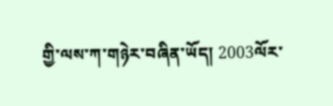གྱི་ལས་ཀ་གཉེར་བཞིན་ཡོད། 2003ལོར་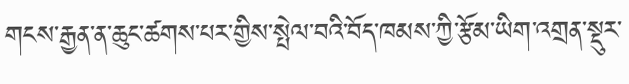གངས་རྒྱན་ན་ཆུང་ཚགས་པར་གྱིས་སྤེལ་བའི་བོད་ཁམས་ཀྱི་རྩོམ་ཡིག་འགྲན་སྡུར་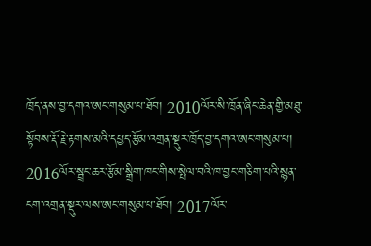ཁྲོད་ནས་བྱ་དགའ་ཨང་གསུམ་པ་ཐོབ། 2010ལོར་སི་ཁྲོན་ཞིང་ཆེན་གྱི་མཐུ་སྟོབས་རྡོ་རྗེ་རྟགས་མའི་དཔྱད་རྩོམ་འགྲན་སྡུར་ཁྲོད་བྱ་དགའ་ཨང་གསུམ་པ། 2016ལོར་སྦྲང་ཆར་རྩོམ་སྒྲིག་ཁང་གིས་སྤེལ་བའི་ཁ་བྱང་གཅིག་པའི་སྙན་ངག་འགྲན་སྡུར་ལས་ཨང་གསུམ་པ་ཐོབ། 2017ལོར་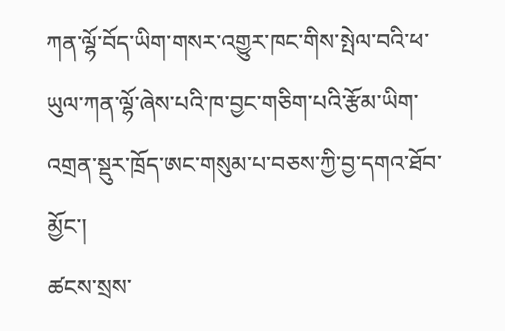ཀན་ལྷོ་བོད་ཡིག་གསར་འགྱུར་ཁང་གིས་སྤེལ་བའི་ཕ་ཡུལ་ཀན་ལྷོ་ཞེས་པའི་ཁ་བྱང་གཅིག་པའི་རྩོམ་ཡིག་འགྲན་སྡུར་ཁྲོད་ཨང་གསུམ་པ་བཅས་ཀྱི་བྱ་དགའ་ཐོབ་མྱོང་།
ཚངས་སྲས་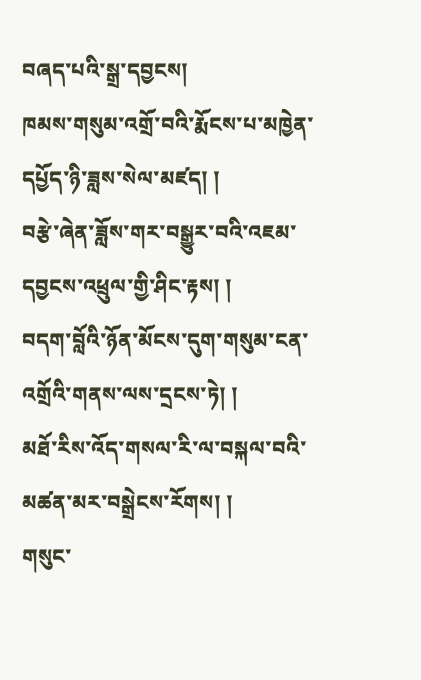བཞད་པའི་སྒྲ་དབྱངས།
ཁམས་གསུམ་འགྲོ་བའི་རྨོངས་པ་མཁྱེན་དཔྱོད་ཉི་ཟླས་སེལ་མཛད། །
བརྩེ་ཞེན་ཟློས་གར་བསྒྱུར་བའི་འཇམ་དབྱངས་འཕྲུལ་གྱི་ཤིང་རྟས། །
བདག་བློའི་ཉོན་མོངས་དུག་གསུམ་ངན་འགྲོའི་གནས་ལས་དྲངས་ཏེ། །
མཐོ་རིས་འོད་གསལ་རི་ལ་བསྐལ་བའི་མཚན་མར་བསྒྲེངས་རོགས། །
གསུང་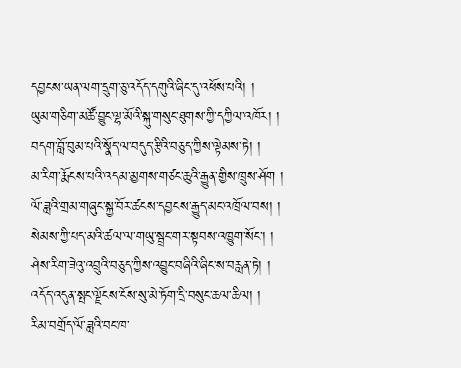དབྱངས་ཡན་ལག་དྲུག་ཅུ་འདོད་དགུའི་ཞིང་དུ་འཕོས་པའི། །
ཡུམ་གཅིག་མཚོ་བྱུང་ལྷ་མོའི་སྐུ་གསུང་ཐུགས་ཀྱི་དཀྱིལ་འཁོར། །
བདག་བློ་བུམ་པའི་སྣོད་ལ་བདུད་རྩིའི་བཅུད་ཀྱིས་ལྟེམས་ཏེ། །
མ་རིག་རྨོངས་པའི་འདམ་མྱགས་གཙང་ཆུའི་རྒྱུན་གྱིས་ཁྲུས་ཤོག །
ལོ་ཟླའི་གྲམ་གཞུང་སྐྱ་བོར་ཚངས་དབྱངས་རྒྱུད་མང་འཁྲོལ་བས། །
སེམས་ཀྱི་པད་མའི་ཚལ་ལ་གཡུ་སྦྲང་གར་སྟབས་འཁྱུག་སོང་། །
ཤེས་རིག་ཟེའུ་འབྲུའི་བཅུད་ཀྱིས་འབྱུང་བཞིའི་ཞིང་ས་བརླན་ཏེ། །
འདོད་འདུན་སྤང་ལྗོངས་ངོས་སུ་མེ་ཏོག་དྲི་བསུང་ཆལ་ཆིལ། །
རིམ་བགྲོད་ལོ་ཟླའི་བང་ཁ་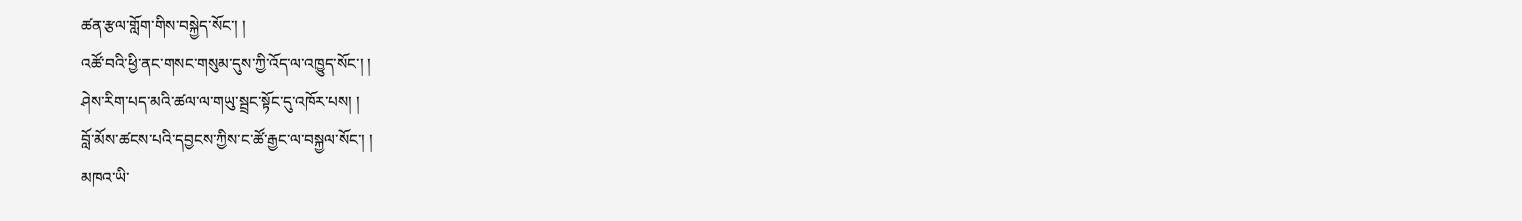ཚན་རྩལ་གློག་གིས་བསྐྱེད་སོང་། །
འཚོ་བའི་ཕྱི་ནང་གསང་གསུམ་དུས་ཀྱི་འོད་ལ་འཁྱུད་སོང་། །
ཤེས་རིག་པད་མའི་ཚལ་ལ་གཡུ་སྦྲང་སྟོང་དུ་འཁོར་པས། །
བློ་མོས་ཚངས་པའི་དབྱངས་ཀྱིས་ང་ཚོ་རྒྱང་ལ་བསྐྱལ་སོང་། །
མཁའ་ཡི་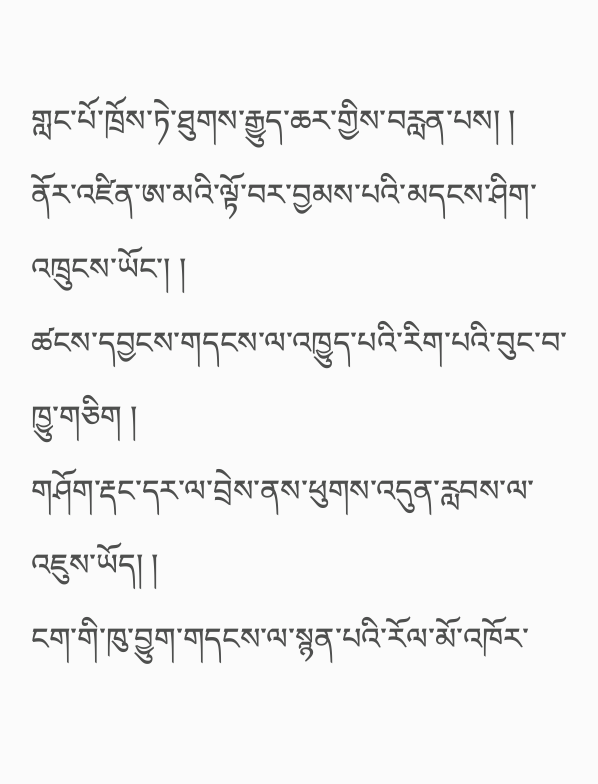གླང་པོ་ཁྲོས་ཏེ་ཐུགས་རྒྱུད་ཆར་གྱིས་བརླན་པས། །
ནོར་འཛིན་ཨ་མའི་ལྟོ་བར་བྱམས་པའི་མདངས་ཤིག་འཁྲུངས་ཡོང་། །
ཚངས་དབྱངས་གདངས་ལ་འཁྱུད་པའི་རིག་པའི་བུང་བ་ཁྱུ་གཅིག །
གཤོག་རྡང་དར་ལ་བྲེས་ནས་ཕུགས་འདུན་རླབས་ལ་འཇུས་ཡོད། །
ངག་གི་ཁུ་བྱུག་གདངས་ལ་སྙན་པའི་རོལ་མོ་འཁོར་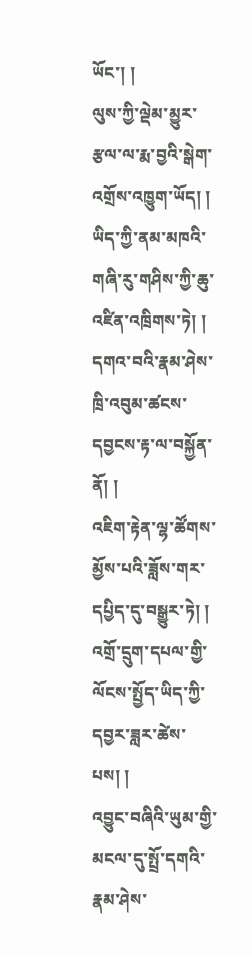ཡོང་། །
ལུས་ཀྱི་ལྡེམ་མྱུར་རྩལ་ལ་རྨ་བྱའི་སྒེག་འགྲོས་འཁྱུག་ཡོད། །
ཡིད་ཀྱི་ནམ་མཁའི་གཞི་རུ་གཤིས་ཀྱི་ཆུ་འཛིན་འཁྲིགས་ཏེ། །
དགའ་བའི་རྣམ་ཤེས་ཁྲི་འབུམ་ཚངས་དབྱངས་རྟ་ལ་བསྐྱོན་ནོ། །
འཇིག་རྟེན་ལྷ་ཚོགས་མྱོས་པའི་ཟློས་གར་དཔྱིད་དུ་བསྒྱུར་ཏེ། །
འགྲོ་དྲུག་དཔལ་གྱི་ལོངས་སྤྱོད་ཡིད་ཀྱི་དབྱར་ཟླར་ཚེས་པས། །
འབྱུང་བཞིའི་ཡུམ་གྱི་མངལ་དུ་སྤྲོ་དགའི་རྣམ་ཤེས་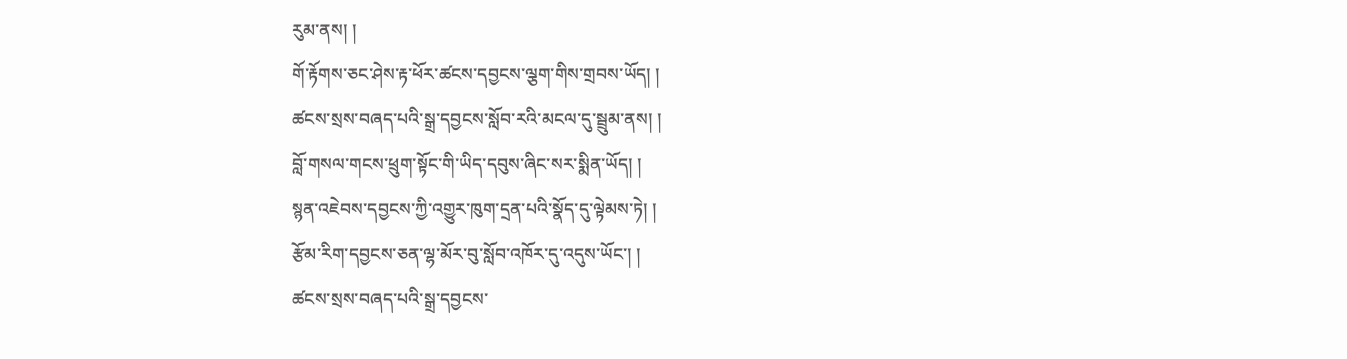རུམ་ནས། །
གོ་རྟོགས་ཅང་ཤེས་རྟ་ཕོར་ཚངས་དབྱངས་ལྕག་གིས་གྲབས་ཡོད། །
ཚངས་སྲས་བཞད་པའི་སྒྲ་དབྱངས་སློབ་རའི་མངལ་དུ་སྦྲུམ་ནས། །
བློ་གསལ་གངས་ཕྲུག་སྟོང་གི་ཡིད་དབུས་ཞིང་སར་སྨིན་ཡོད། །
སྙན་འཇེབས་དབྱངས་ཀྱི་འགྱུར་ཁུག་དྲན་པའི་སྣོད་དུ་ལྟེམས་ཏེ། །
རྩོམ་རིག་དབྱངས་ཅན་ལྷ་མོར་བུ་སློབ་འཁོར་དུ་འདུས་ཡོང་། །
ཚངས་སྲས་བཞད་པའི་སྒྲ་དབྱངས་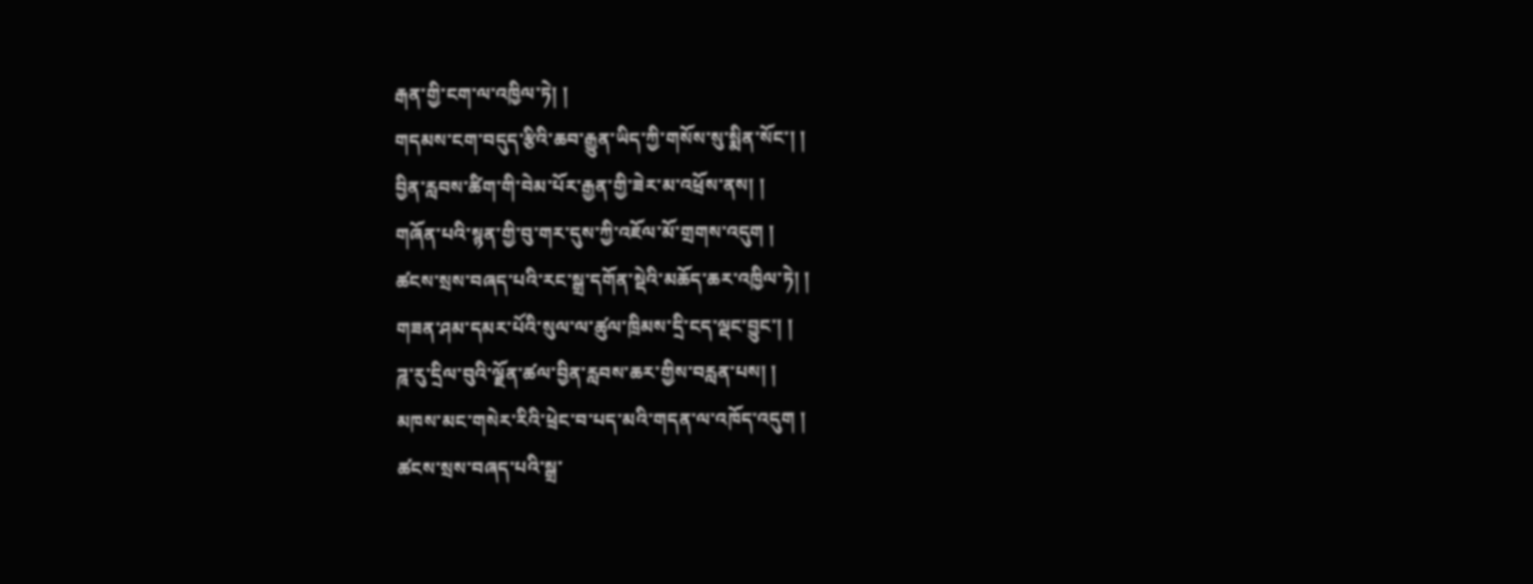རྒན་གྱི་ངག་ལ་འཁྱིལ་ཏེ། །
གདམས་ངག་བདུད་རྩིའི་ཆབ་རྒྱུན་ཡིད་ཀྱི་གསོས་སུ་སྨིན་སོང་། །
བྱིན་རླབས་ཚིག་གི་བེམ་པོར་རྒྱན་གྱི་ཟེར་མ་འཕྲོས་ནས། །
གཞོན་པའི་སྙན་གྱི་བུ་གར་དུས་ཀྱི་འཇོལ་མོ་གྲགས་འདུག །
ཚངས་སྲས་བཞད་པའི་རང་སྒྲ་དགོན་སྡེའི་མཆོད་ཆར་འཁྱིལ་ཏེ། །
གཟན་ཤམ་དམར་པོའི་སུལ་ལ་ཚུལ་ཁྲིམས་དྲི་ངད་ལྡང་བྱུང་། །
ཌཱ་རུ་དྲིལ་བུའི་ལྗོན་ཚལ་བྱིན་རླབས་ཆར་གྱིས་བརླན་པས། །
མཁས་མང་གསེར་རིའི་ཕྲེང་བ་པད་མའི་གདན་ལ་འཁོད་འདུག །
ཚངས་སྲས་བཞད་པའི་སྒྲ་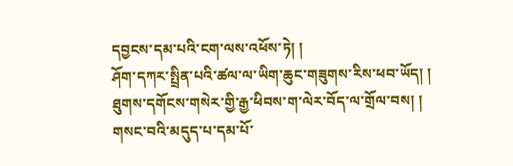དབྱངས་དམ་པའི་ངག་ལས་འཕོས་ཏེ། །
ཤོག་དཀར་སྤྲིན་པའི་ཚལ་ལ་ཡིག་ཆུང་གཟུགས་རིས་ཕབ་ཡོད། །
ཐུགས་དགོངས་གསེར་གྱི་རྒྱ་ཕིབས་ག་ལེར་བོད་ལ་གྲོལ་བས། །
གསང་བའི་མདུད་པ་དམ་པོ་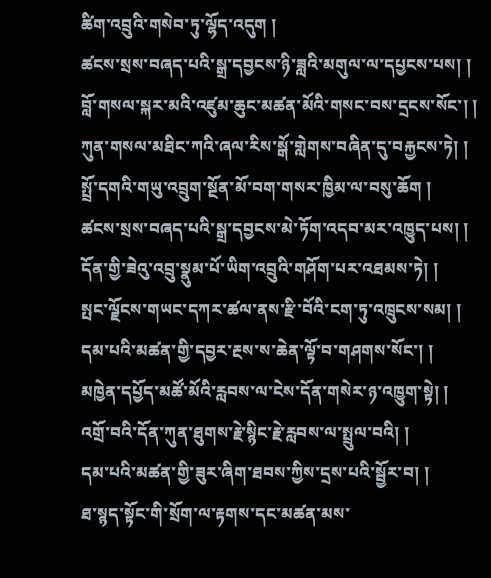ཚིག་འབྲུའི་གསེབ་ཏུ་ལྷོད་འདུག །
ཚངས་སྲས་བཞད་པའི་སྒྲ་དབྱངས་ཉི་ཟླའི་མགུལ་ལ་དཔྱངས་པས། །
བློ་གསལ་སྐར་མའི་འཛུམ་ཆུང་མཚན་མོའི་གསང་བས་དྲངས་སོང་། །
ཀུན་གསལ་མཐིང་ཀའི་ཞལ་རིས་སྒོ་གླེགས་བཞིན་དུ་བརྐྱངས་ཏེ། །
སྤྲོ་དགའི་གཡུ་འབྲུག་སྔོན་མོ་བག་གསར་ཁྱིམ་ལ་བསུ་ཆོག །
ཚངས་སྲས་བཞད་པའི་སྒྲ་དབྱངས་མེ་ཏོག་འདབ་མར་འཁྱུད་པས། །
དོན་གྱི་ཟེའུ་འབྲུ་སྣུམ་པོ་ཡིག་འབྲུའི་གཤོག་པར་འཐམས་ཏེ། །
སྤང་ལྗོངས་གཡང་དཀར་ཚལ་ནས་རྫི་བོའི་ངག་ཏུ་འཁྲུངས་སམ། །
དམ་པའི་མཚན་གྱི་དབྱར་རྔས་ས་ཆེན་ལྟོ་བ་གཤགས་སོང་། །
མཁྱེན་དཔྱོད་མཚོ་མོའི་རླབས་ལ་ངེས་དོན་གསེར་ཉ་འཁྱུག་སྟེ། །
འགྲོ་བའི་དོན་ཀུན་ཐུགས་རྗེ་སྙིང་རྗེ་རླབས་ལ་སྤྲུལ་བའི། །
དམ་པའི་མཚན་གྱི་ཟུར་ཞིག་ཐབས་ཀྱིས་དྲས་པའི་སྦྱོར་བ། །
ཐ་སྙད་སྟོང་གི་སྲོག་ལ་རྟགས་དང་མཚན་མས་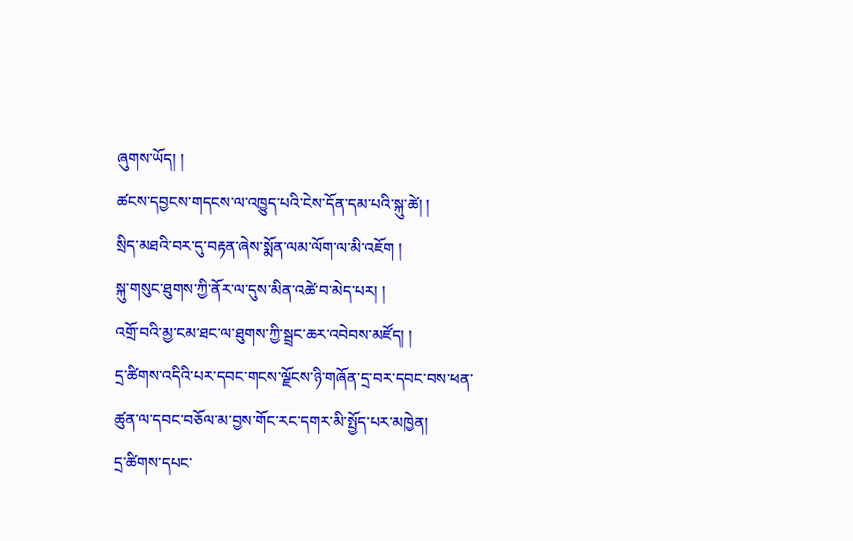ཞུགས་ཡོད། །
ཚངས་དབྱངས་གདངས་ལ་འཁྱུད་པའི་ངེས་དོན་དམ་པའི་སྐུ་ཚེ། །
སྲིད་མཐའི་བར་དུ་བརྟན་ཞེས་སྨོན་ལམ་ལོག་ལ་མི་འཇོག །
སྐུ་གསུང་ཐུགས་ཀྱི་ནོར་ལ་དུས་མིན་འཚེ་བ་མེད་པར། །
འགྲོ་བའི་མྱ་ངམ་ཐང་ལ་ཐུགས་ཀྱི་སྦྲང་ཆར་འབེབས་མཛོད། །
དྲ་ཚིགས་འདིའི་པར་དབང་གངས་ལྗོངས་ཉི་གཞོན་དྲ་བར་དབང་བས་ཕན་ཚུན་ལ་དབང་བཅོལ་མ་བྱས་གོང་རང་དགར་མི་སྤྱོད་པར་མཁྱེན།
དྲ་ཚིགས་དཔང་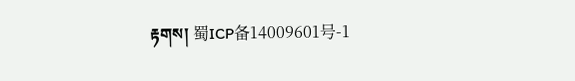རྟགས། 蜀ICP备14009601号-1